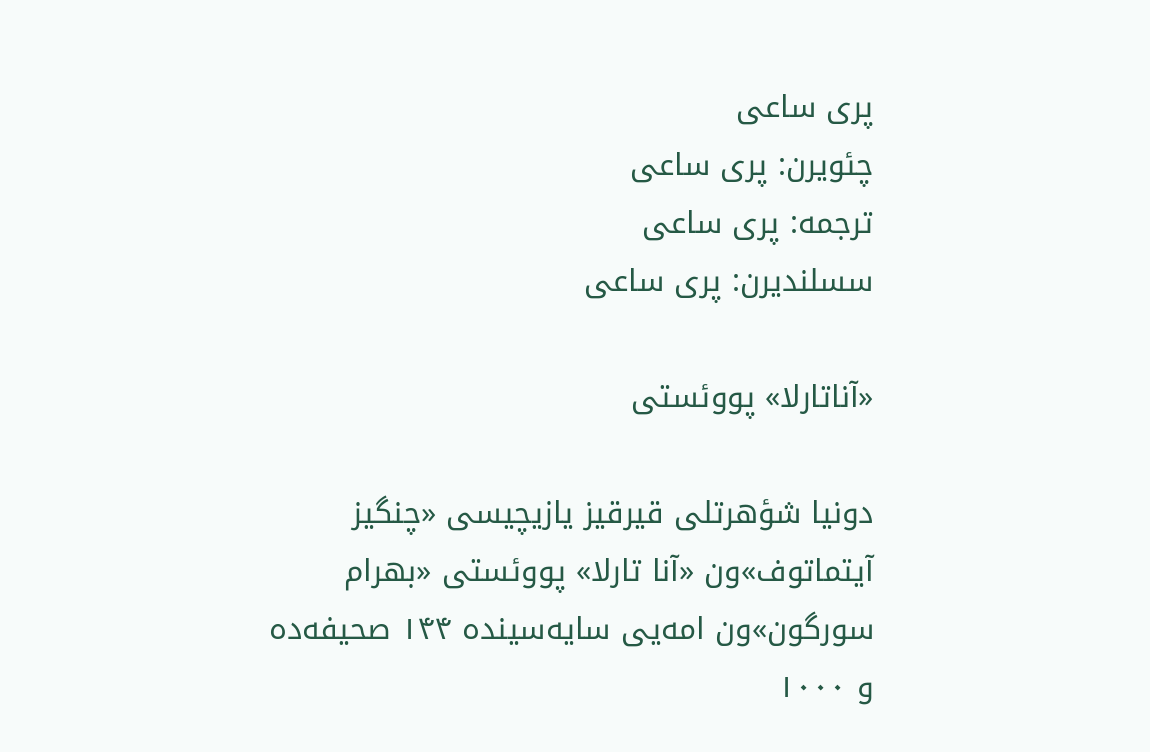پری ساعی
چئویرن: پری ساعی
ترجمه: پری ساعی
سسلندیرن: پری ساعی

«آناتارلا» پووئستی‌

دونیا شؤهرتلی قیرقیز یازیچیسی «چنگیز آیتماتوف»ون «آنا تارلا» پووئستی «بهرام سورگون»ون امه‌یی سایه‌سینده ۱۴۴ صحیفه‌ده و ۱۰۰۰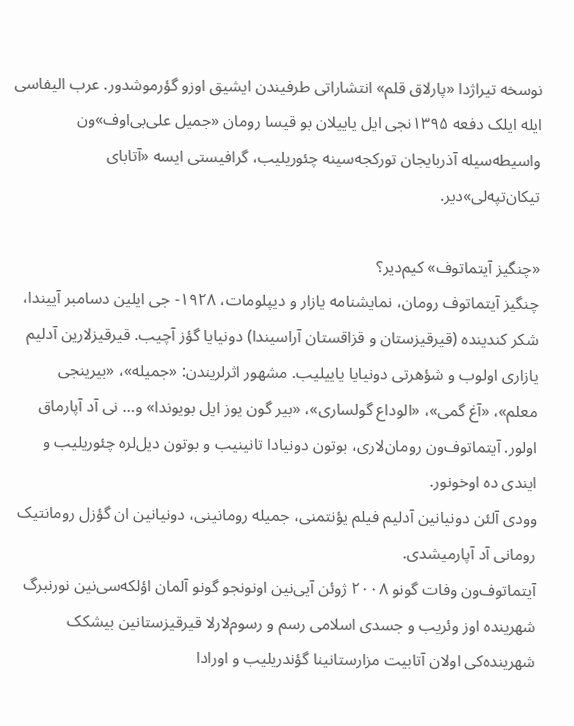نوسخه تیراژدا‌ «پارلاق قلم» انتشاراتی طرفیندن ایشیق اوزو گؤرموشدور. عرب الیفاسی ایله ایلک دفعه ۱۳۹۵نجی ایل یاییلان بو قیسا رومان «جمیل علی‌بی‌اوف»ون واسیطه‌سیله آذربایجان تورکجه‌سینه چئوریلیب، گرافیستی ایسه «آتابای تیکان‌تپه‌لی»دیر.

«چنگیز آیتماتوف» کیم‌دیر؟
چنگیز آیتماتوف رومان، نمایشنامه یازار و دیپلومات، ۱۹۲۸- جی ایلین دسامبر آییندا، شکر کندینده (قیرقیزستان و قزاقستان آراسیندا) دونیایا گؤز آچیب. قیرقیزلارین آدلیم یازاری اولوب و شؤهرتی دونیایا یاییلیب. مشهور اثرلریندن: «جمیله»، «بیرینجی معلم»، «آغ گمی»، «الوداع گولساری»، «بیر گون یوز ایل بویوندا» و… نی آد آپارماق اولور. آیتماتوف‌ون رومان‌لاری، بوتون دونیادا تانینیب و بوتون دیل‌لره چئوریلیب و ایندی ده اوخونور.
وودی آلئن دونیانین آدلیم فیلم یؤنتمنی، جمیله رومانینی، دونیانین ان گؤزل رومانتیک رومانی آد آپارمیشدی.
آیتماتوف‌ون وفات گونو ۲۰۰۸ ژوئن آیی‌نین اونونجو گونو آلمان اؤلکه‌سی‌نین نورنبرگ شهرینده اوز وئریب و جسدی اسلامی رسم و رسوم‌لارلا قیرقیزستانین بیشکک شهرینده‌کی اولان آتابیت مزارستانینا گؤندریلیب و اورادا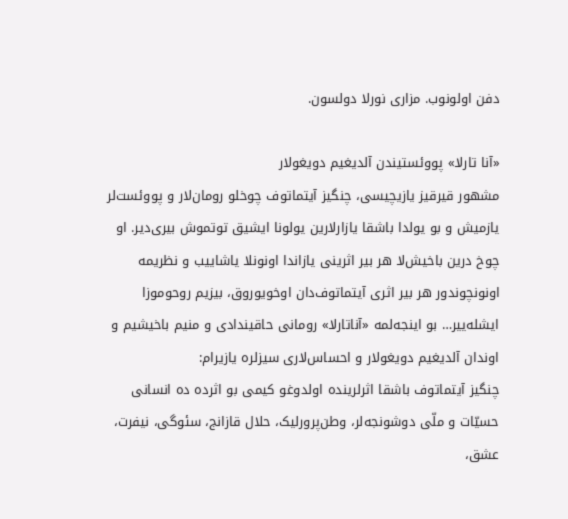دفن اولونوب. مزاری نورلا دولسون.

«آنا تارلا» پووئستیندن آلدیغیم دویغولار
مشهور قیرقیز یازیچیسی، چنگیز آیتماتوف چوخلو رومان‌لار و پووئست‌لر یازمیش و بو یولدا باشقا یازارلارین یولونا ایشیق توتموش بیری‌دیر. او چوخ درین باخیش‌لا هر بیر اثرینی یازاندا اونونلا یاشاییب و نظریمه اونونچوندور هر بیر اثری آیتماتوف‌دان اوخویوروق، بیزیم روحوموزا ایشله‌ییر… بو اینجه‌لمه «آناتارلا» رومانی حاقیندادی و منیم باخیشیم و اوندان آلدیغیم دویغولار و احساس‌لاری سیزلره یازیرام:
چنگیز آیتماتوف باشقا اثرلرینده اولدوغو کیمی بو اثرده ده انسانی حسیّات و ملّی دوشونجه‌لر، وطن‌پرورلیک، حلال قازانج، سئوگی، نیفرت، عشق،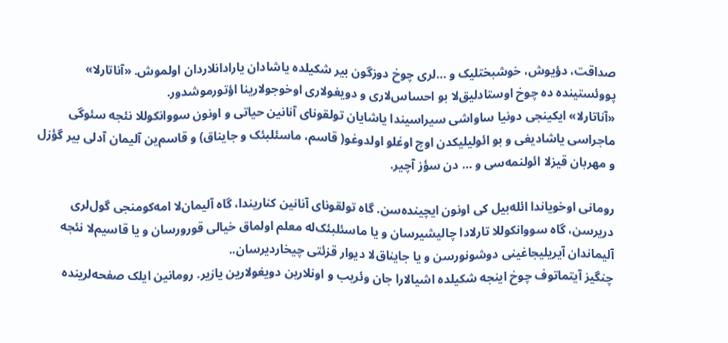صداقت، دؤیوش، خوشبختلیک و …لری چوخ دوزگون بیر شکیلده یاشادان یارادانلاردان اولموش. «آناتارلا» پووئستینده ده چوخ اوستادلیق‌لا بو احساس‌لاری و دویغولاری اوخوجولارینا اؤتورموشدور.
«آناتارلا» ایکینجی دونیا ساواشی سیراسیندا یاشایان تولقونای آنانین حیاتی و اونون سووانکوللا نئجه سئوگی ماجراسی یاشادیغی و بو ائولیلیکدن اوچ اوغلو اولدوغو( قاسم، ماسئلبئک و جایناق) و قاسم‌ین آلیمان آدلی بیر گؤزل و مهربان قیزلا ائولنمه‌سی و … دن سؤز آچیر.

رومانی اوخویاندا ائله‌بیل کی اونون ایچینده‌سن. گاه تولقونای آنانین کناریندا، گاه آلیمان‌لا امه‌کومنجی گول‌لری دریرسن، گاه سووانکوللا تارلادا چالیشیرسان و یا ماسئلبئک‌له معلم اولماق خیالی قورورسان و یا قاسیم‌لا نئجه آلیماندان آیریلیجاغینی دوشونورسن و یا جایناق‌لا دیوار قزئتی چیخاردیرسان..
چنگیز آیتماتوف چوخ اینجه شکیلده اشیالارا جان وئریب و اونلارین دویغولارین یازیر. رومانین ایلک صفحه‌لرینده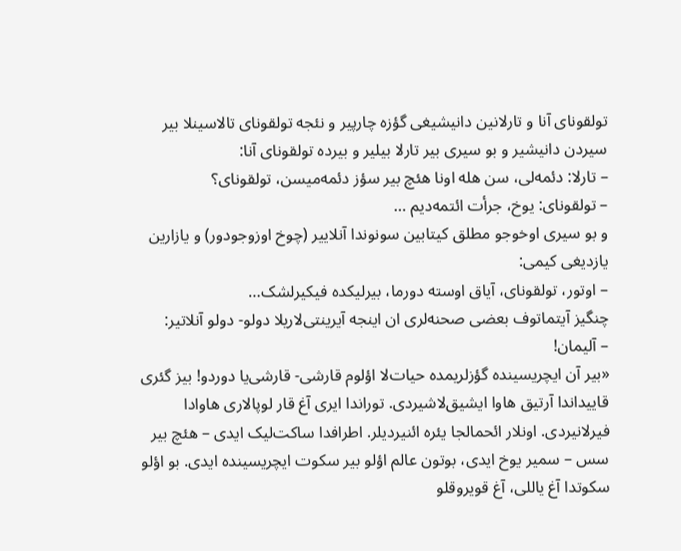تولقونای آنا و تارلانین دانیشیغی گؤزه چارپیر و نئجه تولقونای تالاسینلا بیر سیردن دانیشیر و بو سیری بیر تارلا بیلیر و بیرده تولقونای آنا:
– تارلا: دئمه‌لی، سن هله اونا هئچ بیر سؤز دئمه‌میسن، تولقونای؟
– تولقونای: یوخ، جرأت ائتمه‌دیم …
و بو سیری اوخوجو مطلق کیتابین سونوندا آنلاییر (چوخ اوزوجودور) و یازارین یازدیغی کیمی:
– اوتور، تولقونای، آیاق اوسته دورما، بیرلیکده فیکیرلشک…
چنگیز آیتماتوف بعضی صحنه‌لری ان اینجه آیرینتی‌لاریلا دولو- دولو آنلاتیر:
– آلیمان!
«بیر آن ایچریسینده گؤزلریمده حیات‌لا اؤلوم قارشی- قارشی‌یا دوردو! بیز گئری قاییداندا آرتیق هاوا ایشیق‌لاشیردی. توراندا ایری آغ قار لوپالاری هاوادا فیرلانیردی. اونلار ائحمالجا یئره ائنیردیلر. اطرافدا ساکت‌لیک ایدی – هئچ بیر سس – سمیر یوخ ایدی، بوتون عالم اؤلو بیر سکوت ایچریسینده ایدی. بو اؤلو سکوتدا آغ یاللی، آغ قویروقلو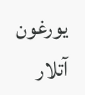یورغون آتلار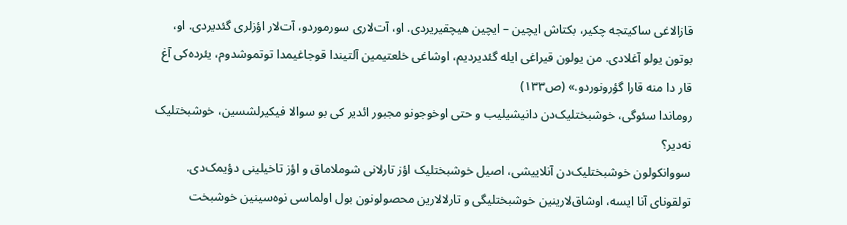قازالاغی ساکیتجه چکیر، بکتاش ایچین – ایچین هیچقیریردی. او، آت‌لاری سورموردو، آت‌لار اؤزلری گئدیردی. او، بوتون یولو آغلادی. من یولون قیراغی ایله گئدیردیم، اوشاغی خلعتیمین آلتیندا قوجاغیمدا توتموشدوم، یئرده‌کی آغ قار دا منه قارا گؤرونوردو.» (ص۱۳۳)
روماندا سئوگی، خوشبختلیک‌دن دانیشیلیب و حتی اوخوجونو مجبور ائدیر کی بو سوالا فیکیرلشسین، خوشبختلیک نه‌دیر؟
سووانکولون خوشبختلیک‌دن آنلاییشی، اصیل خوشبختلیک اؤز تارلانی شوملاماق و اؤز تاخیلینی دؤیمک‌دی. تولقونای آنا ایسه، اوشاق‌لارینین خوشبختلیگی و تارلالارین محصولونون بول اولماسی نوه‌سینین خوشبخت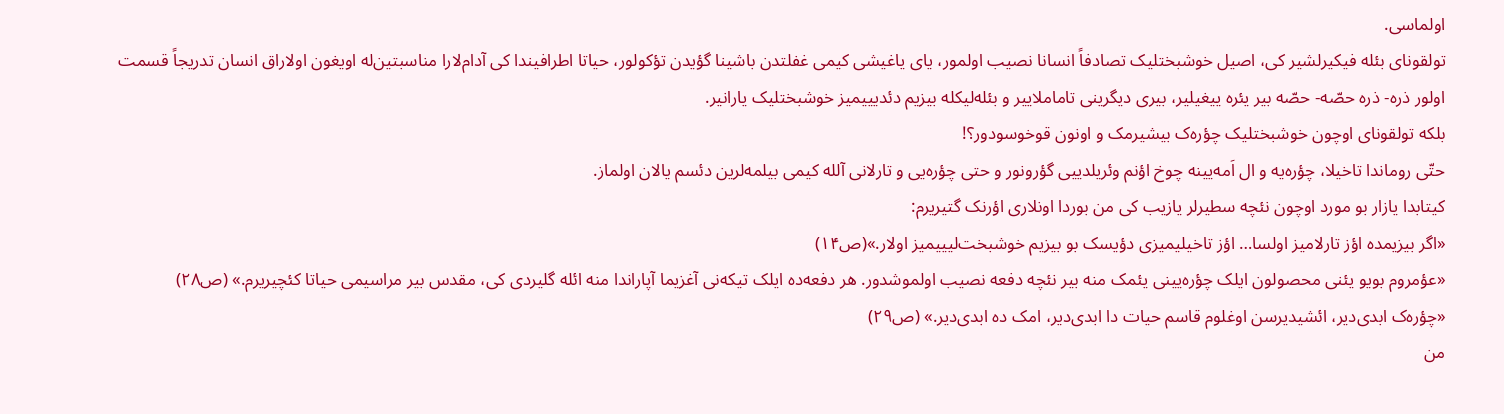اولماسی.
تولقونای بئله فیکیرلشیر کی، اصیل خوشبختلیک تصادفاً انسانا نصیب اولمور، یای یاغیشی کیمی غفلتدن باشینا گؤیدن تؤکولور، حیاتا اطرافیندا کی آدام‌لارا مناسبتین‌له اویغون اولاراق انسان تدریجاً قسمت اولور ذره- ذره حصّه- حصّه بیر یئره ییغیلیر، بیری دیگرینی تاماملاییر و بئله‌لیکله بیزیم دئدیییمیز خوشبختلیک یارانیر.
بلکه تولقونای اوچون خوشبختلیک چؤره‌ک‌ بیشیرمک و اونون قوخوسودور؟!
حتّی روماندا تاخیلا، چؤره‌یه و ال اَمه‌یینه چوخ اؤنم وئریلدییی گؤرونور و حتی چؤره‌یی و تارلانی آلله کیمی بیلمه‌لرین دئسم یالان اولماز.
کیتابدا یازار بو مورد اوچون نئچه سطیرلر یازیب کی من بوردا اونلاری اؤرنک گتیریرم:
«اگر بیزیمده اؤز تارلامیز اولسا… اؤز تاخیلیمیزی دؤیسک بو بیزیم خوشبخت‌لیییمیز اولار.»(ص۱۴)
«عؤمروم بویو یئنی محصولون ایلک چؤره‌یینی یئمک منه بیر نئچه دفعه نصیب اولموشدور. هر دفعه‌ده ایلک تیکه‌نی آغزیما آپاراندا منه ائله گلیردی کی، مقدس بیر مراسیمی حیاتا کئچیریرم.» (ص۲۸)
«چؤره‌ک ابدی‌دیر، ائشیدیرسن اوغلوم قاسم حیات‌ دا ابدی‌دیر، امک‌ ده ابدی‌دیر.» (ص۲۹)
من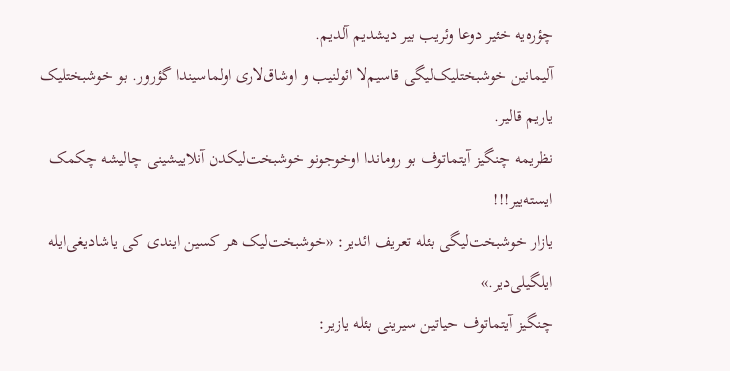چؤره‌یه خئیر دوعا وئریب بیر دیشدیم آلدیم.
آلیمانین خوشبختلیک‌لیگی قاسیم‌لا ائولنیب و اوشاق‌لاری اولماسیندا گؤرور. بو خوشبختلیک یاریم قالیر.
نظریمه چنگیز آیتماتوف بو روماندا اوخوجونو خوشبخت‌لیکدن آنلاییشینی چالیشه چکمک ایسته‌ییر!!!
یازار خوشبخت‌لیگی بئله تعریف ائدیر: «خوشبخت‌لیک هر کسین ایندی کی یاشادیغی‌ایله ایلگیلی‌دیر.»
چنگیز آیتماتوف حیاتین سیرینی بئله یازیر: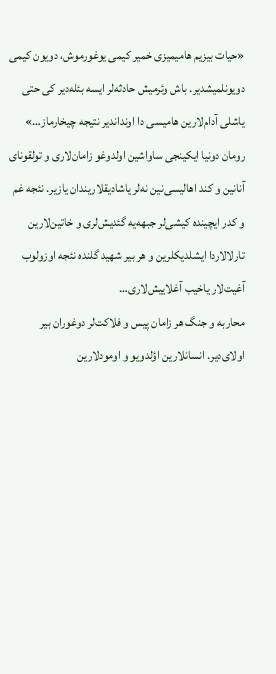«حیات بیزیم هامیمیزی خمیر کیمی یوغورموش، دویون کیمی دویونلمیشدیر. باش وئرمیش حادثه‌لر ایسه بئله‌دیر کی حتی یاشلی آدام‌لارین هامیسی دا اونداندیر نتیجه چیخارماز…»
رومان دونیا ایکینجی ساواشین اولدوغو زامان‌لاری و تولقونای آنانین و کند اهالیسی‌نین نه‌لر یاشادیقلاریندان یازیر. نئجه غم و کدر ایچینده کیشی‌لر جبهه‌یه گئدیش‌لری و خاتین‌لارین تارلالاردا ایشلدیکلرین و هر بیر شهید گلنده نئجه اوزولوب آغیت‌لار یاخیب آغلاییش‌لاری…
محاربه و جنگ هر زامان پیس و فلاکت‌لر دوغوران بیر اولای‌دیر. انسانلارین اؤلدویو و اومودلارین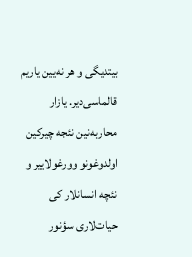بیتدیگی و هر نه‌یین یاریم قالماسی‌دیر. یازار محاربه‌نین نئجه چیرکین اولدوغونو وورغولاییر و نئچه انسانلار کی حیات‌لاری سؤنور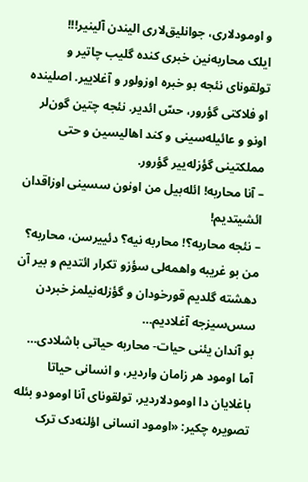و اومودلاری، جوانلیق‌لاری الیندن آلینیر!!!
ایلک محاربه‌نین خبری کنده گلیب چاتیر و تولقونای نئجه بو خبره اوزولور و آغلاییر. اصلینده او فلاکتی گؤرور، حسّ ائدیر. نئجه چتین گون‌لر اونو و عائیله‌سینی و کند اهالیسین و حتی مملکتینی گؤزله‌ییر گؤرور.
– آنا محاربه! ائله‌بیل من اونون سسینی اوزاقدان ائشیتدیم!
– نئجه محاربه؟! محاربه نیه؟ دئییرسن، محاربه؟ من بو غریبه واهمه‌لی سؤزو تکرار ائتدیم و بیر آن دهشته گلدیم قورخودان و گؤزله‌نیلمز خبردن سس‌سیزجه آغلادیم…
بو آندان یئنی حیات- محاربه حیاتی باشلادی… آما اومود هر زامان واردیر، و انسانی حیاتا باغلایان دا اومودلاردیر، تولقونای آنا اومودو بئله تصویره چکیر: «اومود انسانی اؤلنه‌دک ترک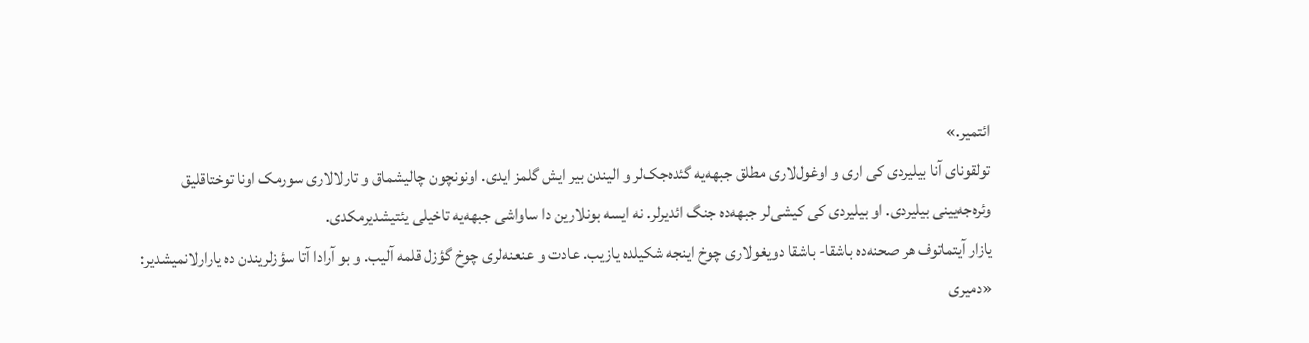ائتمیر.»
تولقونای آنا بیلیردی کی اری و اوغول‌لاری مطلق جبهه‌یه گئده‌جک‌لر و الیندن بیر ایش گلمز ایدی. اونونچون چالیشماق و تارلالاری سورمک اونا توختاقلیق وئره‌جه‌یینی بیلیردی. او بیلیردی کی کیشی‌لر جبهه‌ده جنگ ائدیرلر. نه ایسه بونلارین دا ساواشی جبهه‌یه تاخیلی یئتیشدیرمکدی.
یازار آیتماتوف هر صحنه‌ده باشقا- باشقا دویغولاری چوخ اینجه شکیلده یازیب. عادت و عنعنه‌لری چوخ گؤزل قلمه آلیب. و بو آرادا آتا سؤزلریندن ده یارارلانمیشدیر: «دمیری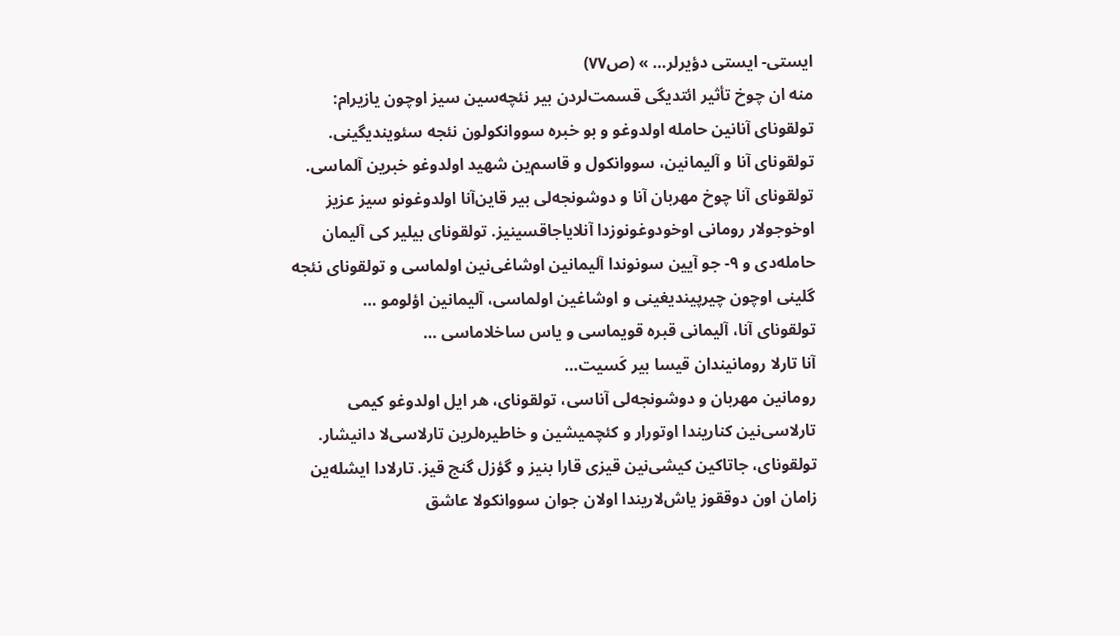ایستی- ایستی دؤیرلر… » (ص۷۷)
منه ان چوخ تأثیر ائتدیگی قسمت‌لردن بیر نئچه‌سین سیز اوچون یازیرام:
تولقونای آنانین حامله اولدوغو و بو خبره سووانکولون نئجه سئویندیگینی.
تولقونای آنا و آلیمانین، سووانکول و قاسم‌ین شهید اولدوغو خبرین آلماسی.
تولقونای آنا چوخ مهربان آنا و دوشونجه‌لی بیر قاین‌آنا اولدوغونو سیز عزیز اوخوجولار رومانی اوخودوغونوزدا آنلایاجاقسینیز. تولقونای بیلیر کی آلیمان حامله‌دی و ۹- جو آیین سونوندا آلیمانین اوشاغی‌نین اولماسی و تولقونای نئجه گلینی اوچون چیرپیندیغینی و اوشاغین اولماسی، آلیمانین اؤلومو …
تولقونای آنا، آلیمانی قبره قویماسی و یاس ساخلاماسی …
آنا تارلا رومانیندان قیسا بیر کَسیت…
رومانین مهربان و دوشونجه‌لی آناسی، تولقونای، هر ایل اولدوغو کیمی تارلاسی‌نین کناریندا اوتورار و کئچمیشین و خاطیره‌لرین تارلاسی‌لا دانیشار.
تولقونای، جاتاکین کیشی‌نین قیزی قارا بنیز و گؤزل گنج قیز. تارلادا ایشله‌ین زامان اون دوققوز یاش‌لاریندا اولان جوان سووانکولا عاشق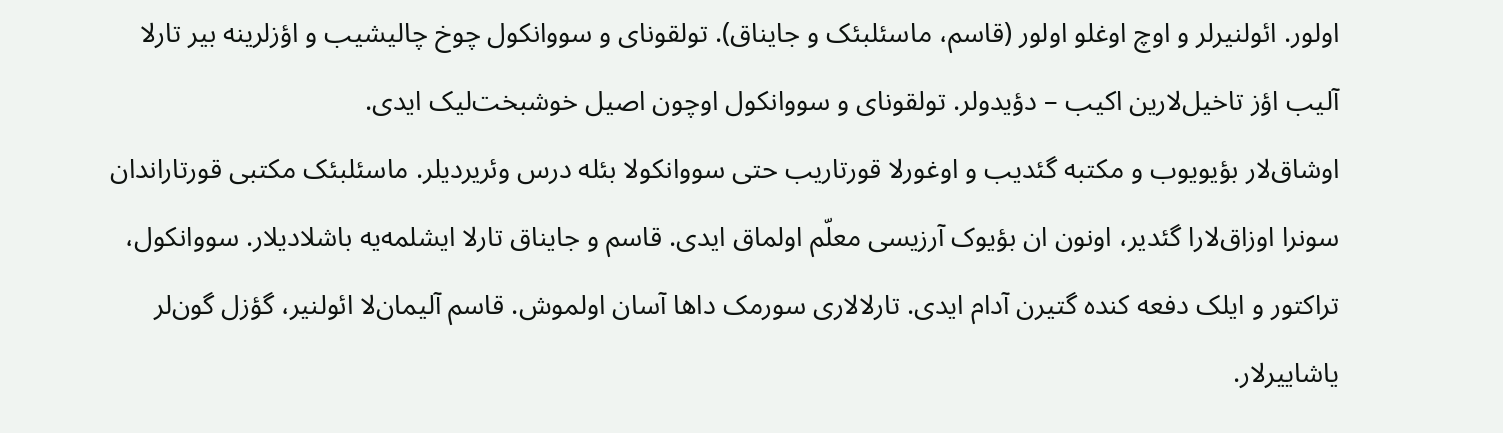اولور. ائولنیرلر و اوچ اوغلو اولور (قاسم، ماسئلبئک و جایناق). تولقونای و سووانکول چوخ چالیشیب و اؤزلرینه بیر تارلا آلیب اؤز تاخیل‌لارین اکیب – دؤیدولر. تولقونای و سووانکول اوچون اصیل خوشبخت‌لیک ایدی.
اوشاق‌لار بؤیویوب و مکتبه گئدیب و اوغورلا قورتاریب حتی سووانکولا بئله درس وئریردیلر. ماسئلبئک مکتبی قورتاراندان سونرا اوزاق‌لارا گئدیر، اونون ان بؤیوک آرزیسی معلّم اولماق ایدی. قاسم و جایناق تارلا ایشلمه‌یه باشلادیلار. سووانکول، تراکتور و ایلک دفعه کنده گتیرن آدام ایدی. تارلالاری سورمک داها آسان اولموش. قاسم آلیمان‌لا ائولنیر، گؤزل گون‌لر یاشاییرلار.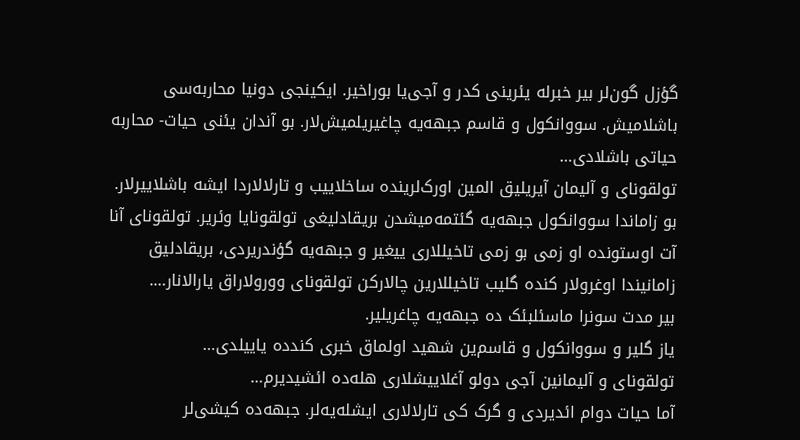گؤزل گون‌لر بیر خبرله یئرینی کدر و آجی‌یا بوراخیر. ایکینجی دونیا محاربه‌سی باشلامیش. سووانکول و قاسم جبهه‌یه چاغیریلمیش‌لار. بو آندان یئنی حیات- محاربه حیاتی باشلادی…
تولقونای و آلیمان آیریلیق المین اورک‌لرینده ساخلاییب و تارلالاردا ایشه باشلاییرلار.
بو زاماندا سووانکول جبهه‌یه گئتمه‌میشدن بریقادلیغی تولقونایا وئریر. تولقونای آنا آت اوستونده او زمی بو زمی تاخیللاری ییغیر و جبهه‌یه گؤندریردی، بریقادلیق زامانیندا اوغرولار کنده گلیب تاخیللارین چالارکن تولقونای وورولاراق یارالانار….
بیر مدت سونرا ماسئلبئک ده جبهه‌یه چاغریلیر.
یاز گلیر و سووانکول و قاسم‌ین شهید اولماق خبری کندده یاییلدی…
تولقونای و آلیمانین آجی دولو آغلاییشلاری هله‌ده ائشیدیرم…
آما حیات دوام ائدیردی و گرک کی تارلالاری ایشله‌یه‌لر. جبهه‌ده کیشی‌لر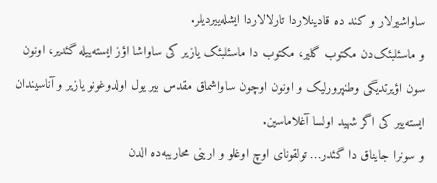ساواشیرلار و کند ده قادینلاردا تارلالاردا ایشله‌ییردیلر.
و ماسئلبئک‌دن مکتوب گلیر، مکتوب دا ماسئلبئک یازیر کی ساواشا اؤز ایسته‌ییله گئدیر، اونون سون اؤیرتدیگی وطنپرورلیک و اونون اوچون ساواشماق مقدس بیر یول اولدوغونو یازیر و آناسیندان ایسته‌ییر کی اگر شهید اولسا آغلاماسین.
و سونرا جایناق دا گئدر… تولقونای اوچ اوغلو و ارینی محاریبه‌ده الدن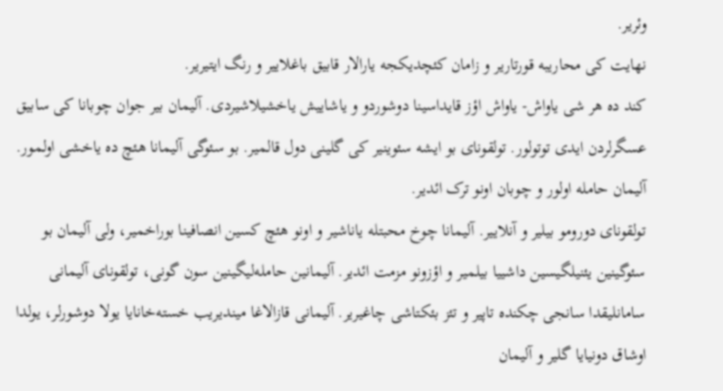وئریر.
نهایت کی محاریبه قورتاریر و زامان کئچدیکجه یارالار قابیق باغلاییر و رنگ ایتیریر.
کند ده هر شی یاواش- یاواش اؤز قایداسینا دوشوردو و یاشاییش یاخشیلاشیردی. آلیمان بیر جوان چوبانا کی سابیق عسگرلردن ایدی توتولور. تولقونای بو ایشه سئوینیر کی گلینی دول قالمیر. بو سئوگی آلیمانا هئچ ده یاخشی اولمور. آلیمان حامله اولور و چوبان اونو ترک ائدیر.
تولقونای دورومو بیلیر و آنلاییر. آلیمانا چوخ محبتله یاناشیر و اونو هئچ کسین انصافینا بوراخمیر، ولی آلیمان بو سئوگینین یئنیلگیسین داشییا بیلمیر و اؤزونو مزمت ائدیر. آلیمانین حامله‌لیگینین سون گونی، تولقونای آلیمانی سامانلیقدا سانجی چکنده تاپیر و تئز بئکتاشی چاغیریر. آلیمانی قازالاغا میندیریب خسته‌خانایا یولا دوشورلر، یولدا اوشاق دونیا‌یا گلیر و آلیمان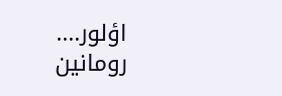اؤلور….
رومانین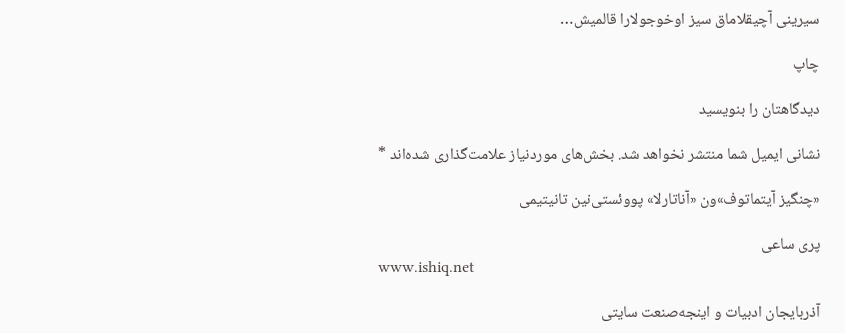سیرینی آچیقلاماق سیز اوخوجولارا قالمیش…

چاپ

دیدگاهتان را بنویسید

نشانی ایمیل شما منتشر نخواهد شد. بخش‌های موردنیاز علامت‌گذاری شده‌اند *

«چنگیز آیتماتوف»ون «آناتارلا» پووئستی‌نین تانیتیمی

پری ساعی
www.ishiq.net

آذربایجان ادبیات و اینجه‌صنعت سایتی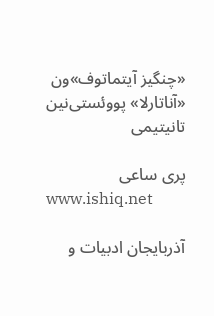«چنگیز آیتماتوف»ون «آناتارلا» پووئستی‌نین تانیتیمی

پری ساعی
www.ishiq.net

آذربایجان ادبیات و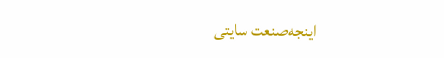اینجه‌صنعت سایتی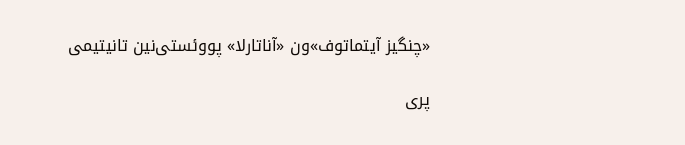«چنگیز آیتماتوف»ون «آناتارلا» پووئستی‌نین تانیتیمی

پری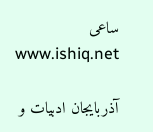ساعی
www.ishiq.net

آذربایجان ادبیات و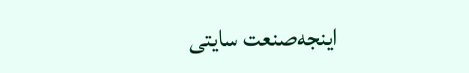اینجه‌صنعت سایتی